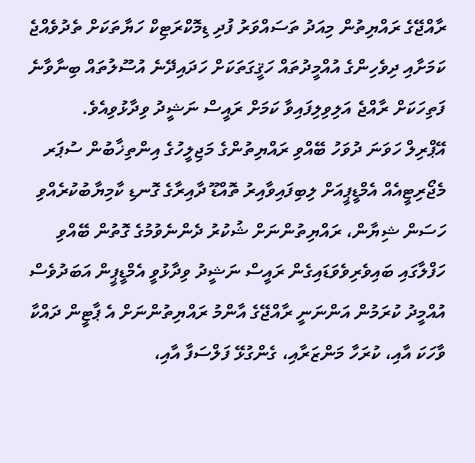ރާއްޖޭގެ ރައްޔިތުން މިއަދު ތަސައްވަރު ފުދި ޑިމޮކްރަޓިކް ހަޔާތަކަށް ތެދުވެއްޖެ ކަމަށާއި ދިވެހިންގެ އުއްމީދުތައް ހަޤީގަތަކަށް ހަދައިދޭނެ އުސޫލުތައް ބިނާވާނެ ފަތިހަކަށް ރާއްޖެ އަލިވިލިފައިވާ ކަމަށް ރައީސް ނަޝީދު ވިދާޅުވިއެވެ.
އޭޕްރިލް ހަވަނަ ދުވަހު ބޭއްވި ރައްޔިތުންގެ މަޖިލީހުގެ އިންތިޚާބުން ސުޕަރ މެޖޯރިޓީއެއް އެމްޑީޕީއަށް ލިބިފައިވާއިރު ތޮއްޑޫ ދާއިރާގެ ގޮނޑި ކާމިޔާބުކުރެއްވި ހަސަން ޝިޔާން، ރައްޔިތުންނަށް ޝުކުރު ދެންނެވުމުގެ ގޮތުން ބޭއްވި ހަފްލާގައި ބައިވެރިވެވަޑައިގެން ރައީސް ނަޝީދު ވިދާޅުވީ އެމްޑީޕީން އަބަދުވެސް އުއްމީދު ކުރަމުން އަންނަނީ ރާއްޖޭގެ އާންމު ރައްޔިތުންނަށް އެ ޕާޓީން ދައްކާ ވާހަކަ އާއި، ކުރަހާ މަންޒަރާއި، ގެންގުޅޭ ފަލްސަފާ އާއި،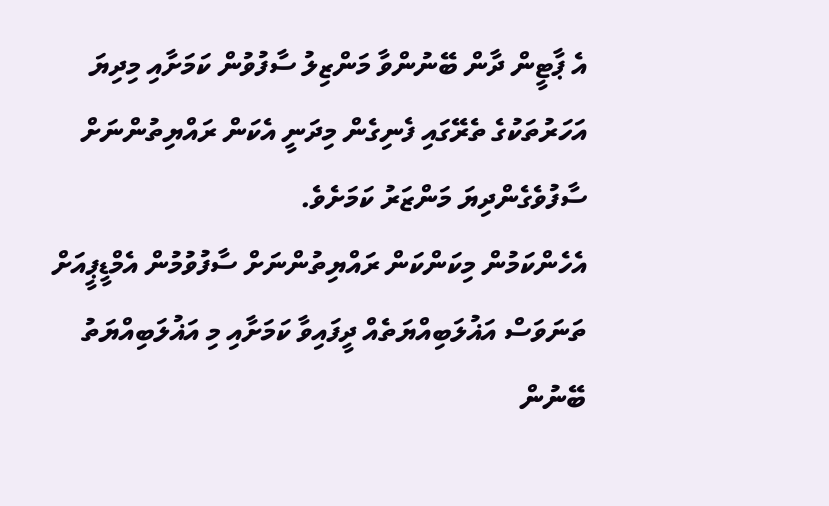އެ ޕާޓީން ދާން ބޭނުންވާ މަންޒިލު ސާފުވުން ކަމަށާއި މިދިޔަ އަހަރުތަކުގެ ތެރޭގައި ފެނިގެން މިދަނީ އެކަން ރައްޔިތުންނަށް ސާފުވެގެންދިޔަ މަންޒަރު ކަމަށެވެ.
އެހެންކަމުން މިކަންކަން ރައްޔިތުންނަށް ސާފުވުމުން އެމްޑީޕީއަށް ތަނަވަސް އަޣުލަބިއްޔަތެއް ދީފައިވާ ކަމަށާއި މި އަޣުލަބިއްޔަތު ބޭނުން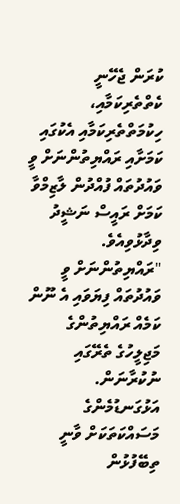ކުރަން ޖެހޭނީ ކެތްތެރިކަމާއި، ހިކުމަތްތެރިކަމާއި އެކުގައި ކަމަށާއި ރައްޔިތުންނަށް ވީ ވައުދުތައް ފުއްދުން ލާޒިމްވާ ކަމަށް ރައީސް ނަޝީދު ވިދާޅުވިއެވެ.
"ރައްޔިތުންނަށް ވީ ވައުދުތައް ފިޔަވައި އެ ނޫން ކަމެއް ރައްޔިތުންގެ މަޖިލީހުގެ ތެރޭގައި ނުކުރާނަން. އަޅުގަނޑުމެންގެ މަސައްކަތަކަށް ވާނީ ތިބޭފުޅުން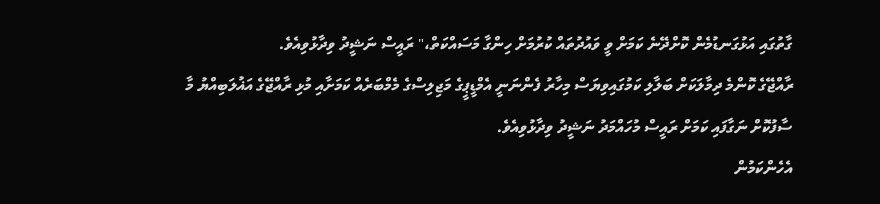ގާތުގައި އަޅުގަނޑުމެން ކޮށްދޭނެ ކަމަށް ވީ ވައުދުތައް ކުރުމަށް ހިންގާ މަސައްކަތް،" ރައީސް ނަޝީދު ވިދާޅުވިއެވެ.
ރާއްޖޭގެ ކޮންމެ ދިމާލަކަށް ބަލާލި ކަމުގައިވިޔަސް މިހާރު ފެންނަނީ އެމްޑީޕީގެ މަޖިލިސްގެ މެމްބަރެއް ކަމަށާއި މުޅި ރާއްޖޭގެ އަޣުލަބިއްޔު މާ ސާފުކޮށް ނަގާފައި ކަމަށް ރައީސް މުހައްމަދު ނަޝީދު ވިދާޅުވިއެވެ.
އެހެންކަމުން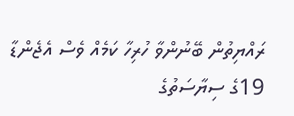ރައްޔިތުން ބޭނުންވާ ހުރިހާ ކަމެއް ވެސް އެޖެންޑާ 19ގެ ސިޔާސަތުގެ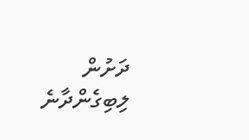ދަށުން ލިބިގެންދާނެ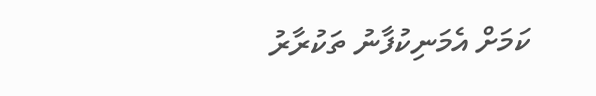ކަމަށް އެމަނިކުފާނު ތަކުރާރު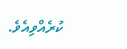ކުރެއްވިއެވެ.